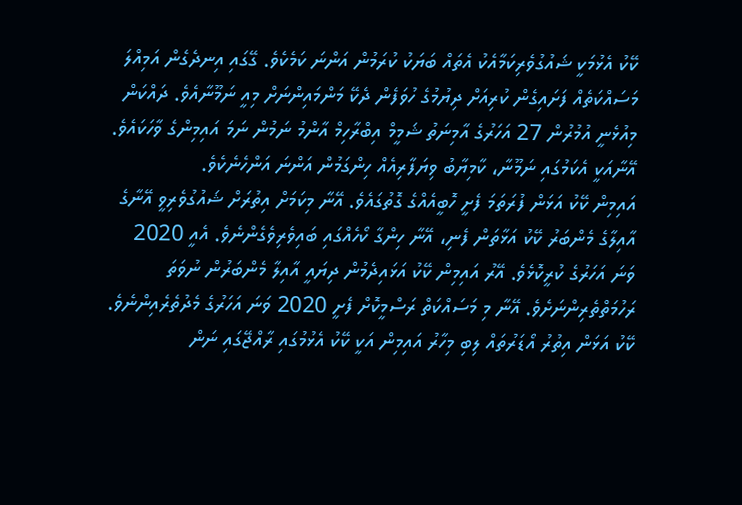ކޭކު އެޅުމަކީ ޝައުގުވެރިކަމާއެކު އެތައް ބަޔަކު ކުރަމުން އަންނަ ކަމެކެވެ. ގޭގައި އިނދެގެން އަމިއްލަ މަސައްކަތެއް ފަށައިގެން ކުރިއަށް ދިޔުމުގެ ހުވަފެން ދެކޭ މަންމައިންނަށް މިއީ ނަމޫނާއެވެ. ދައްކަން މިއުޅެނީ އުމުރުން 27 އަހަރުގެ އާމިނަތު ޝަމީމް އިބްރާހިމް އާންމު ނަމުން ނަމަ އައިމިންގެ ވާހަކައެވެ. އޭނާއަކީ އެކަމުގައި ނަމޫނާ، ކާމިޔާބު ވިޔަފާރިއެއް ހިންގަމުން އަންނަ އަންހެނެކެވެ.
އައިމިން ކޭކު އަޅަން ފުރަތަމަ ފެށީ ހޮބީއެއްގެ ގޮތުގައެވެ. އޭނާ މިކަމަށް އިތުރަށް ޝައުގުވެރިވީ އޭނާގެ އާއިލާގެ މެންބަރު ކޭކު އަޅާތަން ފެނި، އޭނާ ހިންގާ ކޯހެއްގައި ބައިވެރިވެގެންނެވެ. އެއީ 2020 ވަނަ އަހަރުގެ ކުރީކޮޅެވެ. އޭރު އައިމިން ކޭކު އަޅައިދެމުން ދިޔައީ އާއިލާ މެންބަރުން ނުވަތަ ރަހުމަތްތެރިންނަށެވެ. އޭނާ މި މަސައްކަތް ރަސްމީކޮށް ފެށީ 2020 ވަނަ އަހަރުގެ މެދުތެރެއިންނެވެ.
ކޭކު އަޅަން އިތުރު އޯޑަރުތައް ލިބި މިހާރު އައިމިން އަކީ ކޭކު އެޅުމުގައި ރާއްޖޭގައި ނަން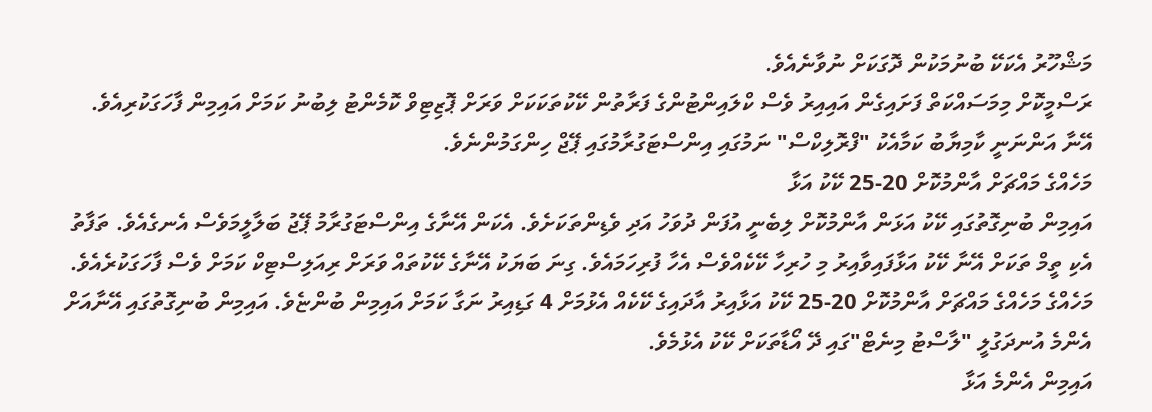މަޝްހޫރު އެކަކޭ ބުނުމަކުން ދޮގަކަށް ނުވާނެއެވެ.
ރަސްމީކޮށް މިމަސައްކަތް ފަށައިގެން އައިއިރު ވެސް ކްލައިންޓުންގެ ފަރާތުން ކޭކުތަކަކަށް ވަރަށް ޕޮޒިޓިވް ކޮމެންޓު ލިބުނު ކަމަށް އައިމިން ފާހަގަކުރިއެވެ. އޭނާ އަންނަނީ ކާމިޔާބު ކަމާއެކު "ފްރޮލިކްސް" ނަމުގައި އިންސްޓަގުރާމުގައި ޕޭޖް ހިންގަމުންނެވެ.
މަހެއްގެ މައްޗަށް އާންމުކޮށް 20-25 ކޭކު އަޅާ
އައިމިން ބުނިގޮތުގައި ކޭކު އަޅަން އާންމުކޮށް ލިބެނީ އުފަން ދުވަހު އަދި ވެޑިންތަކަށެވެ. އެކަން އޭނާގެ އިންސްޓަގުރާމު ޕޭޖު ބަލާލީމަވެސް އެނގެއެވެ. ތަފާތު އެކި ތީމް ތަކަށް އޭނާ ކޭކު އަޅާފައިވާއިރު މި ހުރިހާ ކޭކެއްވެސް އެހާ ފުރިހަމައެވެ. ގިނަ ބަޔަކު އޭނާގެ ކޭކުތައް ވަރަށް ރިއަލިސްޓިކް ކަމަށް ވެސް ފާހަގަކުރެއެވެ.
މަހެއްގެ މަހެއްގެ މައްޗަށް އާންމުކޮށް 20-25 ކޭކު އަޅާއިރު އާދައިގެ ކޭކެއް އެޅުމަށް 4 ގަޑިއިރު ނަގާ ކަމަށް އައިމިން ބުންޏެވެ. އައިމިން ބުނިގޮތުގައި އޭނާއަށް އެންމެ އުނދަގުލީ "ލާސްޓު މިނެޓް"ގައި ދޭ އޯޑާތަކަށް ކޭކު އެޅުމެވެ.
އައިމިން އެންމެ އަޅާ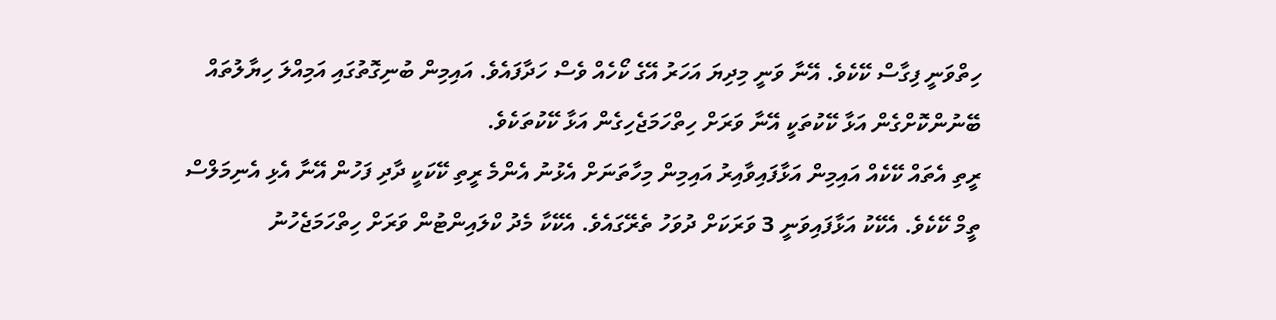ހިތްވަނީ ފިގާސް ކޭކެވެ. އޭނާ ވަނީ މިދިޔަ އަހަރު އޭގެ ކޯހެއް ވެސް ހަދާފައެވެ. އައިމިން ބުނިގޮތުގައި އަމިއްލަ ހިޔާލުތައް ބޭނުންކޮށްގެން އަޅާ ކޭކުތަކީ އޭނާ ވަރަށް ހިތްހަމަޖެހިގެން އަޅާ ކޭކުތަކެވެ.
ރީތި އެތައް ކޭކެއް އައިމިން އަޅާފައިވާއިރު އައިމިން މިހާތަނަށް އެޅުނު އެންމެ ރީތި ކޭކަކީ ދާދި ފަހުން އޭނާ އެޅި އެނިމަލްސް ތީމް ކޭކެވެ. އެކޭކު އަޅާފައިވަނީ 3 ވަރަކަށް ދުވަހު ތެރޭގައެވެ. އެކޭކާ މެދު ކްލައިންޓުން ވަރަށް ހިތްހަމަޖެހުނު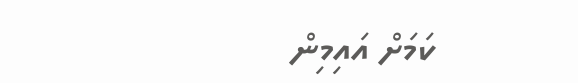ކަމަށް އައިމިން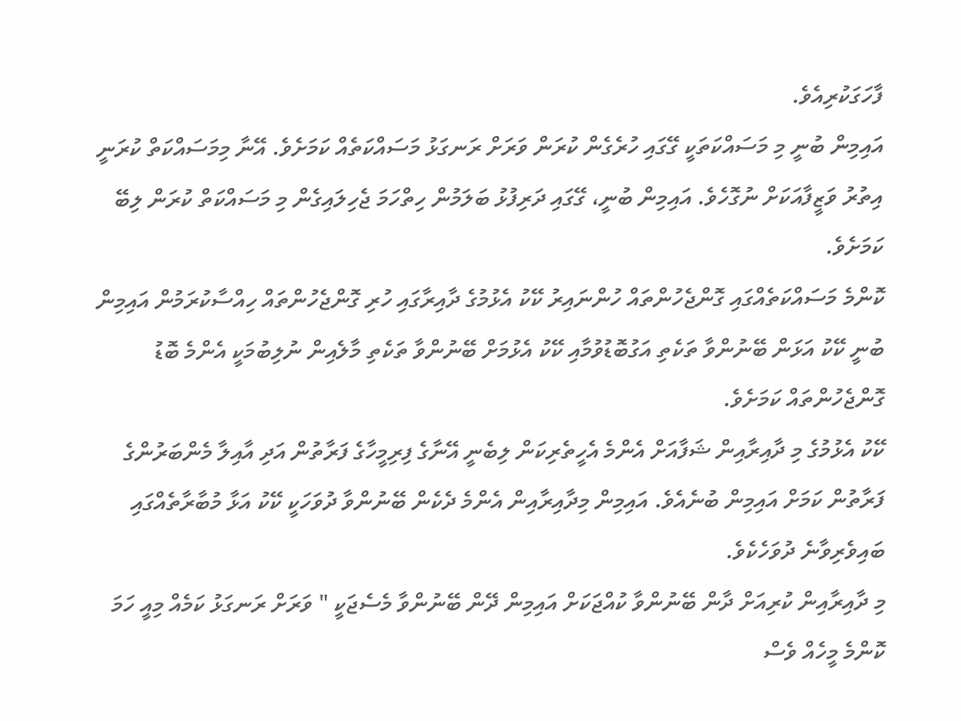ފާހަގަކުރިއެވެ.
އައިމިން ބުނީ މި މަސައްކަތަކީ ގޭގައި ހުރެގެން ކުރަން ވަރަށް ރަނގަޅު މަސައްކަތެއް ކަމަށެވެ. އޭނާ މިމަސައްކަތް ކުރަނީ އިތުރު ވަޒީފާއަކަށް ނުގޮހެވެ. އައިމިން ބުނީ، ގޭގައި ދަރިފުޅު ބަލަމުން ހިތްހަމަ ޖެހިލައިގެން މި މަސައްކަތް ކުރަން ލިބޭ ކަމަށެވެ.
ކޮންމެ މަސައްކަތެއްގައި ގޮންޖެހުންތައް ހުންނައިރު ކޭކު އެޅުމުގެ ދާއިރާގައި ހުރި ގޮންޖެހުންތައް ހިއްސާކުރަމުން އައިމިން ބުނީ ކޭކު އަޅަން ބޭނުންވާ ތަކެތި އަގުބޮޑުވުމާއި ކޭކު އެޅުމަށް ބޭނުންވާ ތަކެތި މާލެއިން ނުލިބުމަކީ އެންމެ ބޮޑު ގޮންޖެހުންތައް ކަމަށެވެ.
ކޭކު އެޅުމުގެ މި ދާއިރާއިން ޝަފާއަށް އެންމެ އެހީތެރިކަން ލިބެނީ އޭނާގެ ފިރިމީހާގެ ފަރާތުން އަދި އާއިލާ މެންބަރުންގެ ފަރާތުން ކަމަށް އައިމިން ބުނެއެވެ. އައިމިން މިދާއިރާއިން އެންމެ ދެކެން ބޭނުންވާ ދުވަހަކީ ކޭކު އަޅާ މުބާރާތެއްގައި ބައިވެރިވާނެ ދުވަހެކެވެ.
މި ދާއިރާއިން ކުރިއަށް ދާން ބޭނުންވާ ކުއްޖަކަށް އައިމިން ދޭން ބޭނުންވާ މެސެޖަކީ " ވަރަށް ރަނގަޅު ކަމެއް މިއީ ހަމަ ކޮންމެ މީހެއް ވެސް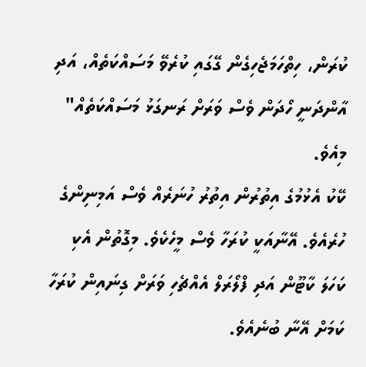ކުރަން، ހިތްހަމަޖެހިގެން ގޭގައި ކުރެވޭ މަސައްކަތެއް، އަދި އާންދަނީ ހޯދަން ވެސް ވަރަށް ރަނގަޅު މަސައްކަތެއް" މިއެވެ.
ކޭކު އެޅުމުގެ އިތުރުން އިތުރު ހުނަރެއް ވެސް އަމިނިންގެ ހުރެއެވެ. އޭނާއަކީ ކުރަހާ ވެސް މީހެކެވެ. މިގޮތުން އެކި ކަހަލަ ކާޓޫން އަދި ފްލޯރަލް އެއްޗެހި ވަރަށް ގިނައިން ކުރަހާ ކަމަށް އޭނާ ބުނެއެވެ.